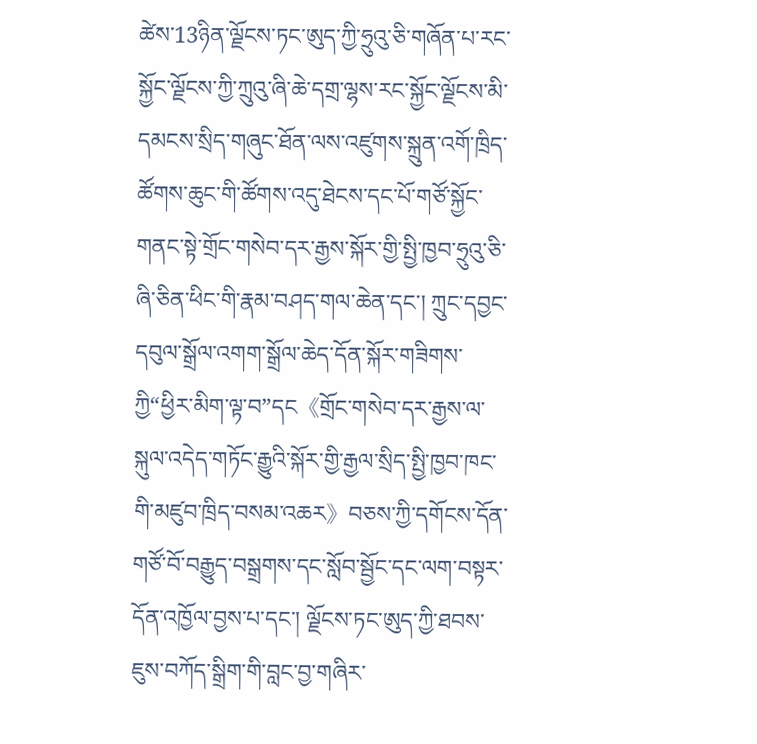ཚེས་13ཉིན་ལྗོངས་ཏང་ཨུད་ཀྱི་ཧྲུའུ་ཅི་གཞོན་པ་རང་སྐྱོང་ལྗོངས་ཀྱི་ཀྲུའུ་ཞི་ཆེ་དགྲ་ལྷས་རང་སྐྱོང་ལྗོངས་མི་དམངས་སྲིད་གཞུང་ཐོན་ལས་འཛུགས་སྐྲུན་འགོ་ཁྲིད་ཚོགས་ཆུང་གི་ཚོགས་འདུ་ཐེངས་དང་པོ་གཙོ་སྐྱོང་གནང་སྟེ་གྲོང་གསེབ་དར་རྒྱས་སྐོར་གྱི་སྤྱི་ཁྱབ་ཧྲུའུ་ཅི་ཞི་ཅིན་ཕིང་གི་རྣམ་བཤད་གལ་ཆེན་དང་། ཀྲུང་དབྱང་དབུལ་སྒྲོལ་འགག་སྒྲོལ་ཆེད་དོན་སྐོར་གཟིགས་ཀྱི“ཕྱིར་མིག་ལྟ་བ”དང《གྲོང་གསེབ་དར་རྒྱས་ལ་སྐུལ་འདེད་གཏོང་རྒྱུའི་སྐོར་གྱི་རྒྱལ་སྲིད་སྤྱི་ཁྱབ་ཁང་གི་མཛུབ་ཁྲིད་བསམ་འཆར》བཅས་ཀྱི་དགོངས་དོན་གཙོ་བོ་བརྒྱུད་བསྒྲགས་དང་སློབ་སྦྱོང་དང་ལག་བསྟར་དོན་འཁྱོལ་བྱས་པ་དང་། ལྗོངས་ཏང་ཨུད་ཀྱི་ཐབས་ཇུས་བཀོད་སྒྲིག་གི་བླང་བྱ་གཞིར་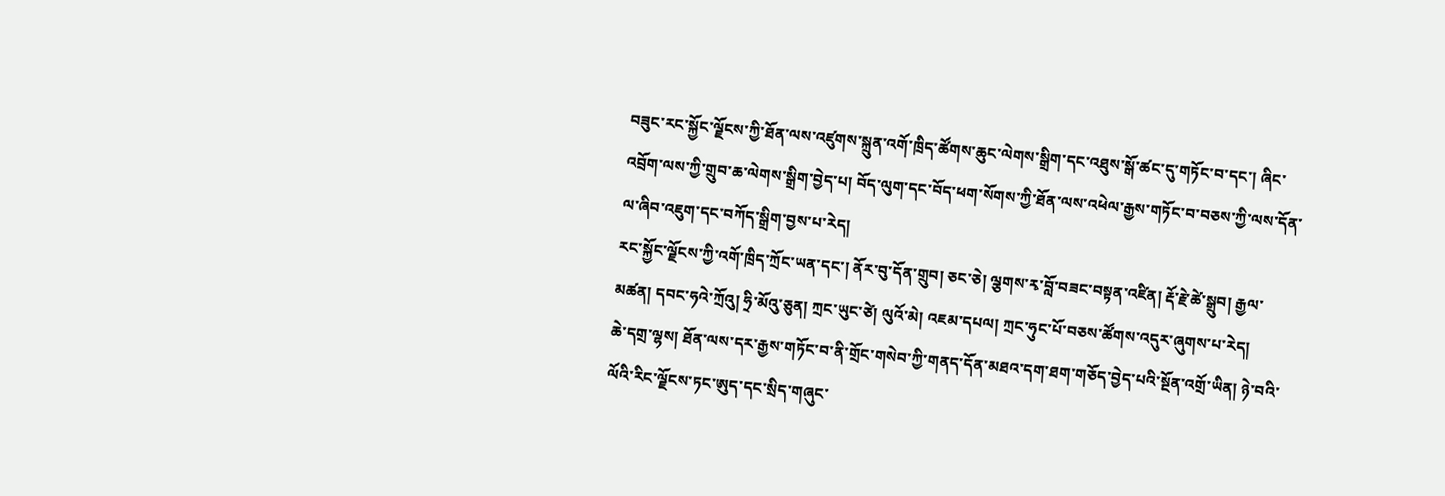བཟུང་རང་སྐྱོང་ལྗོངས་ཀྱི་ཐོན་ལས་འཛུགས་སྐྲུན་འགོ་ཁྲིད་ཚོགས་ཆུང་ལེགས་སྒྲིག་དང་འཐུས་སྒོ་ཚང་དུ་གཏོང་བ་དང་། ཞིང་འབྲོག་ལས་ཀྱི་གྲུབ་ཆ་ལེགས་སྒྲིག་བྱེད་པ། བོད་ལུག་དང་བོད་ཕག་སོགས་ཀྱི་ཐོན་ལས་འཕེལ་རྒྱས་གཏོང་བ་བཅས་ཀྱི་ལས་དོན་ལ་ཞིབ་འཇུག་དང་བཀོད་སྒྲིག་བྱས་པ་རེད།
རང་སྐྱོང་ལྗོངས་ཀྱི་འགོ་ཁྲིད་ཀྲོང་ཡན་དང་། ནོར་བུ་དོན་གྲུབ། ཅང་ཅེ། ལྕགས་རྭ་བློ་བཟང་བསྟན་འཛིན། རྡོ་རྗེ་ཚེ་སྒྲུབ། རྒྱལ་མཚན། དབང་ཧའེ་ཀྲོའུ། ཧྲི་མོའུ་ཅུན། ཀྲང་ཡུང་ཙེ། ལུའོ་མེ། འཇམ་དཔལ། ཀྲང་ཧུང་པོ་བཅས་ཚོགས་འདུར་ཞུགས་པ་རེད།
ཆེ་དགྲ་ལྷས། ཐོན་ལས་དར་རྒྱས་གཏོང་བ་ནི་གྲོང་གསེབ་ཀྱི་གནད་དོན་མཐའ་དག་ཐག་གཅོད་བྱེད་པའི་སྔོན་འགྲོ་ཡིན། ཉེ་བའི་ལོའི་རིང་ལྗོངས་ཏང་ཨུད་དང་སྲིད་གཞུང་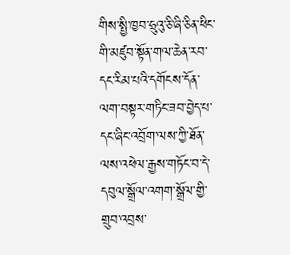གིས་སྤྱི་ཁྱབ་ཧྲུའུ་ཅི་ཞི་ཅིན་ཕིང་གི་མཛུབ་སྟོན་གལ་ཆེན་རབ་དང་རིམ་པའི་དགོངས་དོན་ལག་བསྟར་གཏིང་ཟབ་བྱེད་པ་དང་ཞིང་འབྲོག་ལས་ཀྱི་ཐོན་ལས་འཕེལ་རྒྱས་གཏོང་བ་དེ་དབུལ་སྒྲོལ་འགག་སྒྲོལ་གྱི་གྲུབ་འབྲས་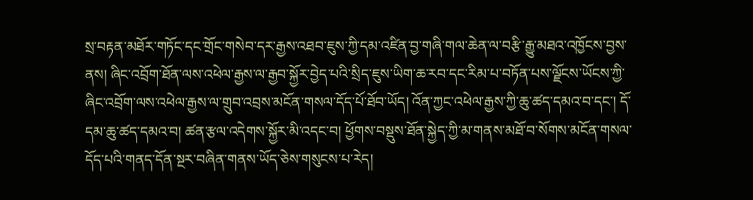སྲ་བརྟན་མཐོར་གཏོང་དང་གྲོང་གསེབ་དར་རྒྱས་འཐབ་ཇུས་ཀྱི་དམ་འཛིན་བྱ་གཞི་གལ་ཆེན་ལ་བརྩི་རྒྱུ་མཐའ་འཁྱོངས་བྱས་ནས། ཞིང་འབྲོག་ཐོན་ལས་འཕེལ་རྒྱས་ལ་རྒྱབ་སྐྱོར་བྱེད་པའི་སྲིད་ཇུས་ཡིག་ཆ་རབ་དང་རིམ་པ་བཏོན་པས་ལྗོངས་ཡོངས་ཀྱི་ཞིང་འབྲོག་ལས་འཕེལ་རྒྱས་ལ་གྲུབ་འབྲས་མངོན་གསལ་དོད་པོ་ཐོབ་ཡོད། འོན་ཀྱང་འཕེལ་རྒྱས་ཀྱི་ཆུ་ཚད་དམའ་བ་དང་། དོ་དམ་ཆུ་ཚད་དམའ་བ། ཚན་རྩལ་འདེགས་སྐྱོར་མི་འདང་བ། ཕྱོགས་བསྡུས་ཐོན་སྐྱེད་ཀྱི་མ་གནས་མཐོ་བ་སོགས་མངོན་གསལ་དོད་པའི་གནད་དོན་སྔར་བཞིན་གནས་ཡོད་ཅེས་གསུངས་པ་རེད།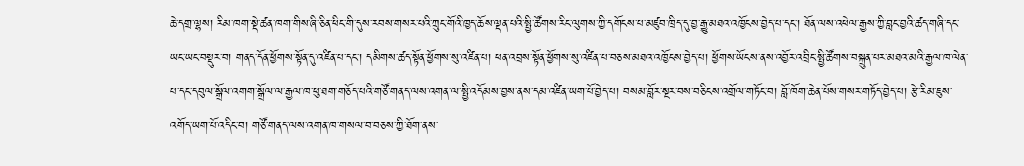ཆེ་དགྲ་ལྷས། རིམ་ཁག་སྡེ་ཚན་ཁག་གིས་ཞི་ཅིན་ཕིང་གི་དུས་རབས་གསར་པའི་ཀྲུང་གོའི་ཁྱད་ཆོས་ལྡན་པའི་སྤྱི་ཚོགས་རིང་ལུགས་ཀྱི་དགོངས་པ་མཛུབ་ཁྲིད་དུ་བྱ་རྒྱུ་མཐའ་འཁྱོངས་བྱེད་པ་དང་། ཐོན་ལས་འཕེལ་རྒྱས་ཀྱི་བླང་བྱའི་ཚད་གཞི་དང་ཡང་ཡང་བསྡུར་བ། གནད་དོན་ཕྱོགས་སྟོན་དུ་འཛིན་པ་དང་། དམིགས་ཚད་སྟོན་ཕྱོགས་སུ་འཛིན་པ། ཕན་འབྲས་སྟོན་ཕྱོགས་སུ་འཛིན་པ་བཅས་མཐའ་འཁྱོངས་བྱེད་པ། ཕྱོགས་ཡོངས་ནས་འབྱོར་འབྲིང་སྤྱི་ཚོགས་བསྐྲུན་པར་མཐའ་མའི་རྒྱལ་ཁ་ལེན་པ་དང་དབུལ་སྒྲོལ་འགག་སྒྲོལ་ལ་རྒྱལ་ཁ་ཕུ་ཐག་གཅོད་པའི་གཙོ་གནད་ལས་འགན་ལ་སྤྱི་འདོམས་བྱས་ནས་དམ་འཛིན་ཡག་པོ་བྱེད་པ། བསམ་བློར་སྔར་བས་བཅིངས་འགྲོལ་གཏོང་བ། བློ་ཁོག་ཆེན་པོས་གསར་གཏོད་བྱེད་པ། རྩེ་རིམ་ཇུས་འགོད་ཡག་པོ་འདིང་བ། གཙོ་གནད་ལས་འགན་ཁ་གསལ་བ་བཅས་ཀྱི་ཐོག་ནས་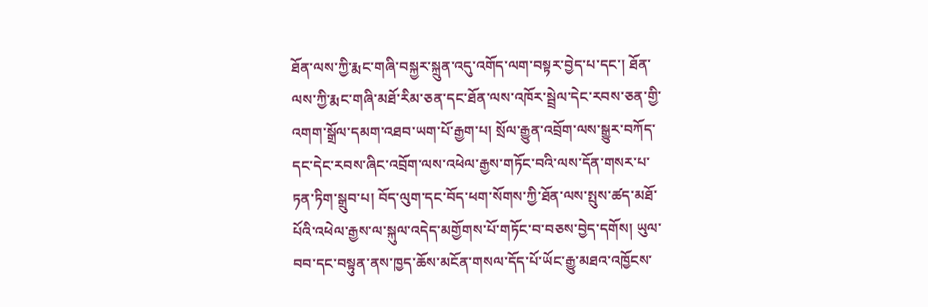ཐོན་ལས་ཀྱི་རྨང་གཞི་བསྐྱར་སྐྲུན་འདུ་འགོད་ལག་བསྟར་བྱེད་པ་དང་། ཐོན་ལས་ཀྱི་རྨང་གཞི་མཐོ་རིམ་ཅན་དང་ཐོན་ལས་འཁོར་སྦྲེལ་དེང་རབས་ཅན་གྱི་འགག་སྒྲོལ་དམག་འཐབ་ཡག་པོ་རྒྱག་པ། སྲོལ་རྒྱུན་འབྲོག་ལས་སྒྱུར་བཀོད་དང་དེང་རབས་ཞིང་འབྲོག་ལས་འཕེལ་རྒྱས་གཏོང་བའི་ལས་དོན་གསར་པ་ཏན་ཏིག་སྒྲུབ་པ། བོད་ལུག་དང་བོད་ཕག་སོགས་ཀྱི་ཐོན་ལས་སྤུས་ཚད་མཐོ་པོའི་འཕེལ་རྒྱས་ལ་སྐུལ་འདེད་མགྱོགས་པོ་གཏོང་བ་བཅས་བྱེད་དགོས། ཡུལ་བབ་དང་བསྟུན་ནས་ཁྱད་ཆོས་མངོན་གསལ་དོད་པོ་ཡོང་རྒྱུ་མཐའ་འཁྱོངས་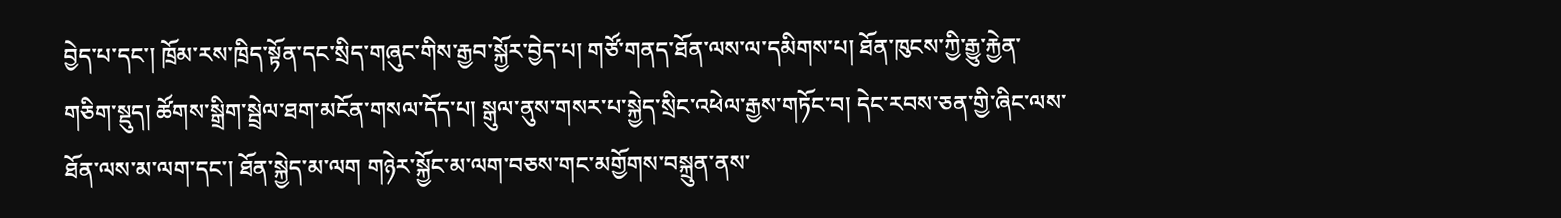བྱེད་པ་དང་། ཁྲོམ་རས་ཁྲིད་སྟོན་དང་སྲིད་གཞུང་གིས་རྒྱབ་སྐྱོར་བྱེད་པ། གཙོ་གནད་ཐོན་ལས་ལ་དམིགས་པ། ཐོན་ཁུངས་ཀྱི་རྒྱུ་རྐྱེན་གཅིག་སྡུད། ཚོགས་སྒྲིག་སྦྲེལ་ཐག་མངོན་གསལ་དོད་པ། སྒུལ་ནུས་གསར་པ་སྐྱེད་སྲིང་འཕེལ་རྒྱས་གཏོང་བ། དེང་རབས་ཅན་གྱི་ཞིང་ལས་ཐོན་ལས་མ་ལག་དང་། ཐོན་སྐྱེད་མ་ལག གཉེར་སྐྱོང་མ་ལག་བཅས་གང་མགྱོགས་བསྐྲུན་ནས་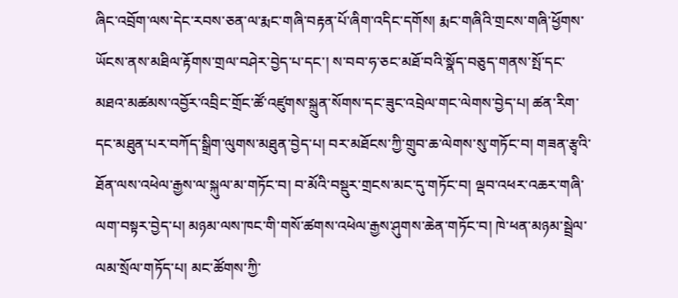ཞིང་འབྲོག་ལས་དེང་རབས་ཅན་ལ་རྨང་གཞི་བརྟན་པོ་ཞིག་འདིང་དགོས། རྨང་གཞིའི་གྲངས་གཞི་ཕྱོགས་ཡོངས་ནས་མཐིལ་རྟོགས་གྲལ་བཤེར་བྱེད་པ་དང་། ས་བབ་ཧ་ཅང་མཐོ་བའི་སྣོད་བཅུད་གནས་སྤོ་དང་མཐའ་མཚམས་འབྱོར་འབྲིང་གྲོང་ཚོ་འཛུགས་སྐྲུན་སོགས་དང་ཟུང་འབྲེལ་གང་ལེགས་བྱེད་པ། ཚན་རིག་དང་མཐུན་པར་བཀོད་སྒྲིག་ལུགས་མཐུན་བྱེད་པ། བར་མཐོངས་ཀྱི་གྲུབ་ཆ་ལེགས་སུ་གཏོང་བ། གཟན་རྩྭའི་ཐོན་ལས་འཕེལ་རྒྱས་ལ་སྐུལ་མ་གཏོང་བ། བ་མོའི་བསྡུར་གྲངས་མང་དུ་གཏོང་བ། ལྡབ་འཕར་འཆར་གཞི་ལག་བསྟར་བྱེད་པ། མཉམ་ལས་ཁང་གི་གསོ་ཚགས་འཕེལ་རྒྱས་ཤུགས་ཆེན་གཏོང་བ། ཁེ་ཕན་མཉམ་སྦྲེལ་ལམ་སྲོལ་གཏོད་པ། མང་ཚོགས་ཀྱི་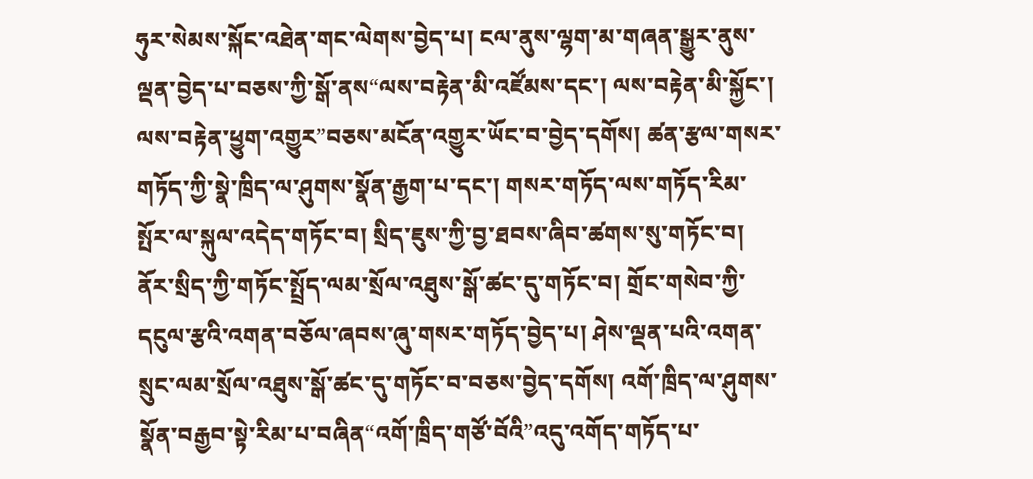ཧུར་སེམས་སྐོང་འཐེན་གང་ལེགས་བྱེད་པ། ངལ་ནུས་ལྷག་མ་གཞན་སྒྱུར་ནུས་ལྡན་བྱེད་པ་བཅས་ཀྱི་སྒོ་ནས“ལས་བརྟེན་མི་འཛོམས་དང་། ལས་བརྟེན་མི་སྐྱོང་། ལས་བརྟེན་ཕྱུག་འགྱུར”བཅས་མངོན་འགྱུར་ཡོང་བ་བྱེད་དགོས། ཚན་རྩལ་གསར་གཏོད་ཀྱི་སྣེ་ཁྲིད་ལ་ཤུགས་སྣོན་རྒྱག་པ་དང་། གསར་གཏོད་ལས་གཏོད་རིམ་སྤོར་ལ་སྐུལ་འདེད་གཏོང་བ། སྲིད་ཇུས་ཀྱི་བྱ་ཐབས་ཞིབ་ཚགས་སུ་གཏོང་བ། ནོར་སྲིད་ཀྱི་གཏོང་སྤྲོད་ལམ་སྲོལ་འཐུས་སྒོ་ཚང་དུ་གཏོང་བ། གྲོང་གསེབ་ཀྱི་དངུལ་རྩའི་འགན་བཅོལ་ཞབས་ཞུ་གསར་གཏོད་བྱེད་པ། ཤེས་ལྡན་པའི་འགན་སྲུང་ལམ་སྲོལ་འཐུས་སྒོ་ཚང་དུ་གཏོང་བ་བཅས་བྱེད་དགོས། འགོ་ཁྲིད་ལ་ཤུགས་སྣོན་བརྒྱབ་སྟེ་རིམ་པ་བཞིན“འགོ་ཁྲིད་གཙོ་བོའི”འདུ་འགོད་གཏོད་པ་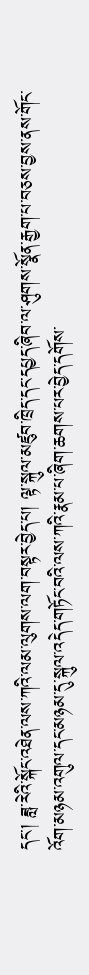དང་། ཟླ་རེའི་སྐོང་འཐེན་ལས་ཀའི་ལམ་ལུགས་ལག་བསྟར་བྱེད་པ། ལྟ་སྐུལ་མཛུབ་ཁྲིད་དང་དཔྱད་ཞིབ་ལ་ཤུགས་སྣོན་རྒྱག་པ་བཅས་བྱས་ནས་གོང་འོག་མཉམ་འགུལ་དང་མཉམ་དུ་སྐུལ་འདེད་གཏོང་བའི་ལས་ཀའི་རྣམ་པ་ཞིག་ཆགས་པར་བྱེད་དགོས་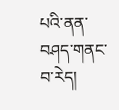པའི་ནན་བཤད་གནང་བ་རེད།